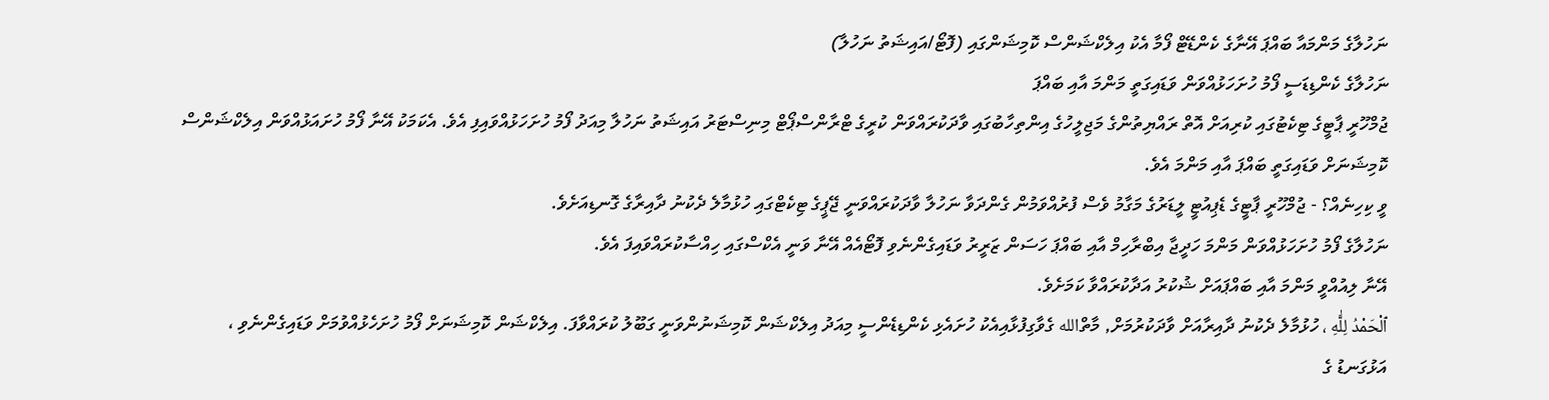ނަހުލާގެ މަންމައާ ބައްޕަ އޭނާގެ ކެންޑޭޓް ފޯމާ އެކު އިލެކްޝަންސް ކޮމިޝަންގައި (ފޮޓޯ/އައިޝަތު ނަހުލާ)
ނަހުލާގެ ކެންޑިޑަސީ ފޯމު ހުށަހަޅުއްވަން ވަޑައިގަތީ މަންމަ އާއި ބައްޕަ
ޖުމްހޫރީ ޕާޓީގެ ޓިކެޓުގައި ކުރިއަށް އޮތް ރައްޔިތުންގެ މަޖިލީހުގެ އިންތިހާބުގައި ވާދަކުރައްވަން ކުރީގެ ޓްރާންސްޕޯޓް މިނިސްޓަރު އައިޝަތު ނަހުލާ މިއަދު ފޯމު ހުށަހަޅުއްވައިފި އެވެ. އެކަމަކު އޭނާ ފޯމު ހުށައަޅުއްވަން އިލެކްޝަންސް ކޮމިޝަނަށް ވަޑައިގަތީ ބައްޕަ އާއި މަންމަ އެވެ.
ވީ ކިހިނެއް؟ - ޖުމްހޫރީ ޕާޓީގެ ޑެޕިއުޓީ ލީޑަރުގެ މަގާމު ވެސް ފުރުއްވަމުން ގެންދަވާ ނަހުލާ ވާދަކުރައްވަނީ ޖޭޕީގެ ޓިކެޓްގައި ހުޅުމާލެ ދެކުނު ދާއިރާގެ ގޮނޑިއަށެވެ.
ނަހުލާގެ ފޯމު ހުށަހަޅުއްވަން މަންމަ ހަދީޖާ އިބްރާހިމް އާއި ބައްޕަ ހަސަން ޒަރީރު ވަޑައިގެންނެވި ފޮޓޯއެއް އޭނާ ވަނީ އެކްސްގައި ހިއްސާކުރައްވައިފަ އެވެ.
އޭނާ ލިއުއްވީ މަންމަ އާއި ބައްޕައަށް ޝުކުރު އަދާކުރައްވާ ކަމަށެވެ.
ٱلْحَمْدُ لِلَّٰهِ ، ހުޅުމާލެ ދެކުނު ދާއިރާއަށް ވާދަކުރުމަށް, މާތްالله ގެވާގިފުޅާއިއެކު ހުށައެޅި ކެންޑިޑެންސީ މިއަދު އިލެކްޝަން ކޮމިޝަނުންވަނީ ގަބޫލު ކުރައްވާފަ. އިލެކްޝަން ކޮމިޝަނަށް ފޯމު ހުށަހެޅުއްވުމަށް ވަޑައިގެންނެވި ، އަޅުގަނޑު ގެ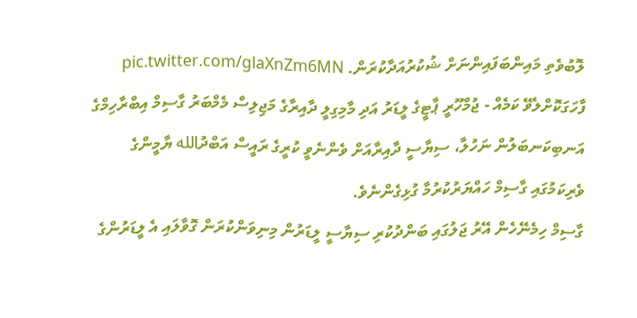ލޮބުވެތި މައިންބަފައިންނަށް ޝުކުރުއަދާކުރަން. pic.twitter.com/glaXnZm6MN
ފާހަގަކޮށްލެވޭ ކަމެއް - ޖުމްހޫރީ ޕާޓީގެ ލީޑަރު އަދި މާމިގިލީ ދާއިރާގެ މަޖިލިސް މެމްބަރު ގާސިމް އިބްރާހިމްގެ އަނބިކަނބަލުން ނަހުލާ، ސިޔާސީ ދާއިރާއަށް ވެންނެވީ ކުރީގެ ރައީސް އަބްދުالله ޔާމީންގެ ވެރިކަމުގައި ގާސިމް ހައްޔަރުކުރުމާ ގުޅިގެންނެވެ.
ގާސިމް ހިމެނޭހެން އޭރު ޖަލުގައި ބަންދުކުރި ސިޔާސީ ލީޑަރުން މިނިވަންކުރަން ގޮވާލައި އެ ލީޑަރުންގެ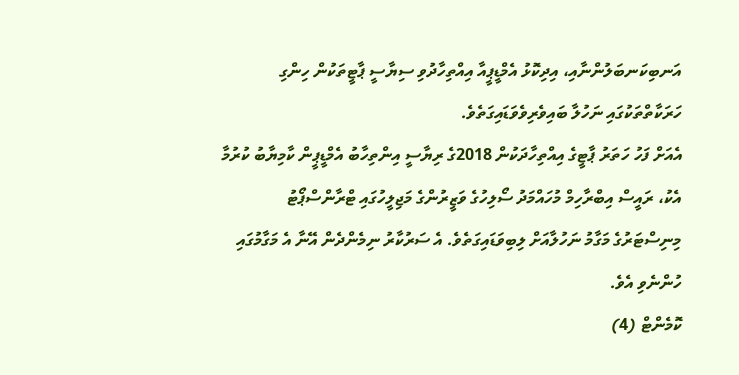އަނބިކަނބަލުންނާއި، އިދިކޮޅު އެމްޑީޕީއާ އިއްތިހާދުވި ސިޔާސީ ޕާޓީތަކުން ހިންގި ހަރަކާތްތަކުގައި ނަހުލާ ބައިވެރިވެވަޑައިގަތެވެ.
އެއަށް ފަހު ހަތަރު ޕާޓީގެ އިއްތިހާދަކުން 2018ގެ ރިޔާސީ އިންތިހާބު އެމްޑީޕީން ކާމިޔާބު ކުރުމާ އެކު، ރައީސް އިބްރާހިމް މުހައްމަދު ސޯލިހުގެ ވަޒީރުންގެ މަޖިލީހުގައި ޓްރާންސްޕޯޓު މިނިސްޓަރުގެ މަގާމު ނަހުލާއަށް ލިބިވަޑައިގަތެވެ. އެ ސަރުކާރު ނިމެންދެން އޭނާ އެ މަގާމުގައި ހުންނެވި އެވެ.
ކޮމެންޓް (4)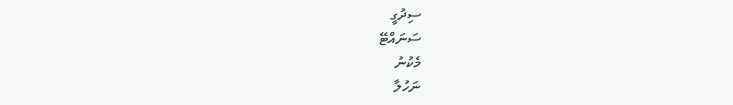ސިދުގީ
ސަނައްޓޭ
މެކުނު
ނަހުލާ